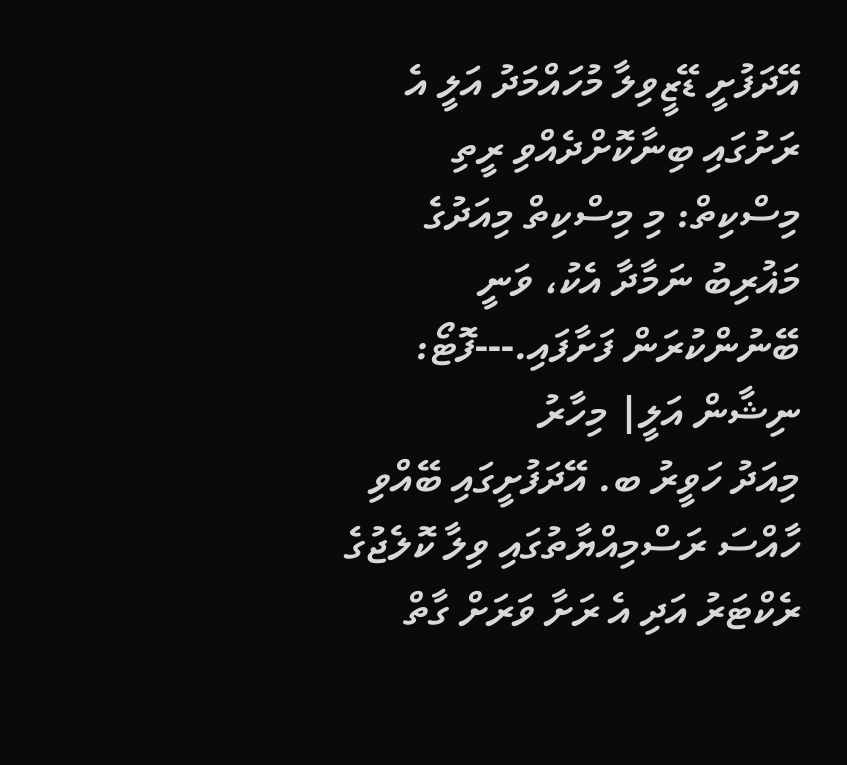އޭދަފުށީ ޑޭޒީވިލާ މުހައްމަދު އަލީ އެ ރަށުގައި ބިނާކޮށްދެއްވި ރީތި މިސްކިތް: މި މިސްކިތް މިއަދުގެ މަޣުރިބު ނަމާދާ އެކު، ވަނީ ބޭނުންކުރަން ފަށާފައި.---ފޮޓޯ: ނިޝާން އަލީ| މިހާރު
މިއަދު ހަވީރު ބ. އޭދަފުށީގައި ބޭއްވި ހާއްސަ ރަސްމިއްޔާތުގައި ވިލާ ކޮލެޖުގެ ރެކްޓަރު އަދި އެ ރަށާ ވަރަށް ގާތް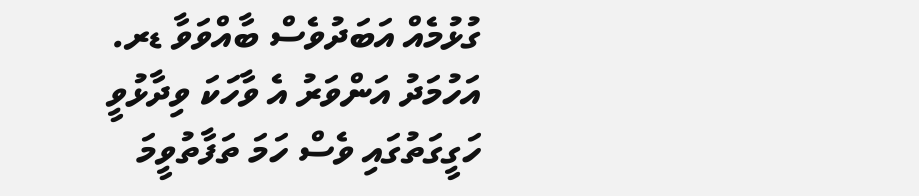ގުޅުމެއް އަބަދުވެސް ބާއްވަވާ ޑރ. އަހުމަދު އަންވަރު އެ ވާހަކަ ވިދާޅުވީ ހަގީގަތުގައި ވެސް ހަމަ ތަފާތުވީމަ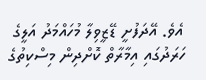އެވެ. އޭދަފުށީ ޑޭޒީވިލާ މުހައްމަދު އަލީގެ ހަރަދުގައި އިމާރާތް ކޮށްދިން މިސްކިތުގެ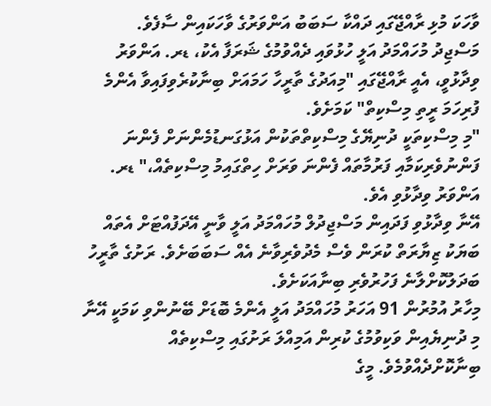ވާހަކަ މުޅި ރާއްޖޭގައި ދައްކާ ސަބަބު އަންވަރުގެ ވާހަކައިން ސާފެވެ.
މަސްޖިދު މުހައްމަދު އަލީ ހުޅުވައި ދެއްވުމުގެ ޝަރަފާ އެކު، ޑރ. އަންވަރު ވިދާޅުވީ، އެއީ ރާއްޖޭގައި "މިއަދުގެ ތާރީހާ ހަމައަށް ބިނާކުރެވިފައިވާ އެންމެ ފުރިހަމަ ރީތި މިސްކިތް" ކަމަށެވެ.
"މި މިސްކިތަކީ ދުނިޔޭގެ މިސްކިތްތަކުން އަޅުގަނޑުމެންނަށް ފެންނަ ފަންނުވެރިކަމާއި ފަރުމާތައް ފެންނަ ވަރަށް ހިތްގައިމު މިސްކިތެއް،" ޑރ. އަންވަރު ވިދާޅުވި އެވެ.
އޭނާ ވިދާޅުވި ފަދައިން މަސްޖިދުލް މުހައްމަދު އަލީ ވާނީ އޭދަފުއްޓަށް އެތައް ބަޔަކު ޒިޔާރަތް ކުރަން ވެސް މެދުވެރިވާނެ އެއް ސަބަބަށެވެ. ރަށުގެ ތާރީހު ބަދަލުކޮށްލާނެ ފަހުރުވެރި ބިނާއަކަށެވެ.
މިހާރު އުމުރުން 91 އަހަރު މުހައްމަދު އަލީ އެންމެ ބޮޑަށް ބޭނުންވި ކަމަކީ އޭނާ މި ދުނިޔެއިން ވަކިވުމުގެ ކުރިން އަމިއްލަ ރަށުގައި މިސްކިތެއް ބިނާކޮށްދެއްވުމެވެ. މީގެ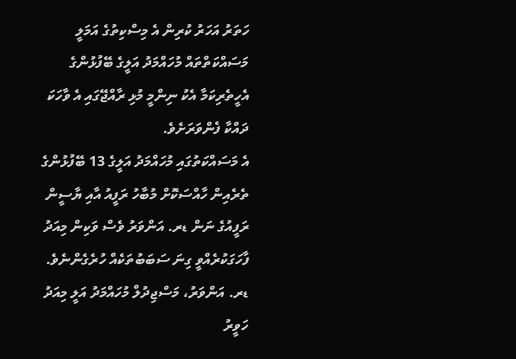ހަތަރު އަހަރު ކުރިން އެ މިސްކިތުގެ އަމަލީ މަސައްކަތްތައް މުހައްމަދު އަލީގެ ބޭފުޅުންގެ އެހީތެރިކަމާ އެކު ނިންމީ މުޅި ރާއްޖޭގައި އެ ވާހަކަ ދައްކާ ފެންވަރަށެވެ.
އެ މަސައްކަތުގައި މުހައްމަދު އަލީގެ 13 ބޭފުޅުންގެ ތެރެއިން ހާއްސަކޮށް މުބާހު ރަފީއު އާއި ޔާސީން ރަފީއުގެ ނަން ޑރ. އަންވަރު ވެސް ވަކިން މިއަދު ފާހަގަކުރެއްވީ ގިނަ ސަބަބުތަކެއް ހުރެގެންނެވެ.
ޑރ. އަންވަރު، މަސްޖިދުލް މުހައްމަދު އަލީ މިއަދު ހަވީރު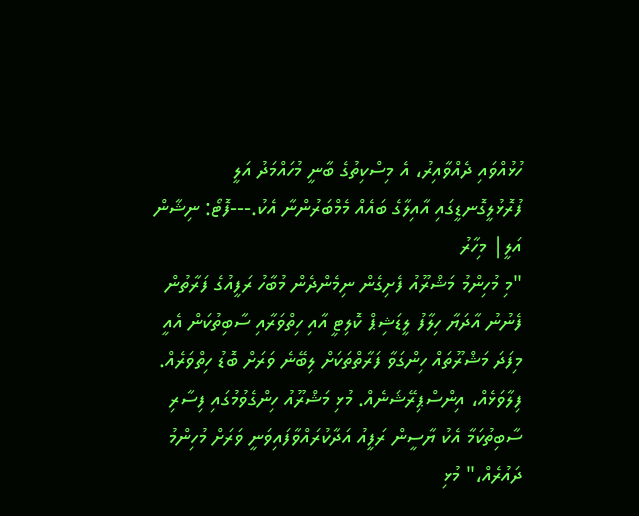ހުޅުއްވައި ދެއްވާއިރު، އެ މިސްކިތުގެ ބާނީ މުހައްމަދު އަލީ ފުރޮޅުލީގޮނޑީގައި އާއިލާގެ ބައެއް މެމްބަރުންނާ އެކު.---ފޮޓޯ: ނިޝާން އަލީ| މިހާރު
"މި މުހިންމު މަޝްރޫއު ފެށިގެން ނިމެންދެން މުބާހު ރަފީއުގެ ފަރާތުން ފެނުނު އާދަޔާ ހިލާފު ލީޑަޝިޕް ކޮލިޓީ އާއި ހިތްވަރާއި ސާބިތުކަން އެއީ މިފަދަ މަޝްރޫތައް ހިންގަވާ ފަރާތްތަކަށް ލިބޭނެ ވަރަށް ބޮޑު ހިތްވަރެއް. ފިލާވަޅެއް، އިންސްޕިރޭޝަނެއް. މުޅި މަޝްރޫއު ހިންގެވުމުގައި ފިސާރި ސާބިތުކަމާ އެކު ޔާސީން ރަފީއު އަދާކުރައްވާފައިވަނީ ވަރަށް މުހިންމު ދައުރެއް،" މުޅި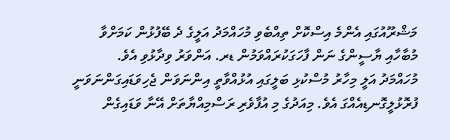މަޝްރޫއުގައި އެންމެ އިސްކޮށް ތިއްބެވި މުހައްމަދު އަލީގެ ދެ ބޭފުޅުން ކަމަށްވާ މުބާހާއި ޔާސީންގެ ނަން ފާހަގަކުރައްވަމުން ޑރ. އަންވަރު ވިދާޅުވި އެވެ.
މުހައްމަދު އަލީ މިހާރު މުސްކުޅި ބަލީގައި އުޅުއްވާތީ އިންނަވަން ޖެހިވަޑައިގަންނަވަނީ ފުރޮޅުލީގޮނޑިއެއްގަ އެވެ. މިއަދުގެ މި އުފާވެރި ރަސްމިއްޔާތަށް އޭނާ ވަޑައިގެން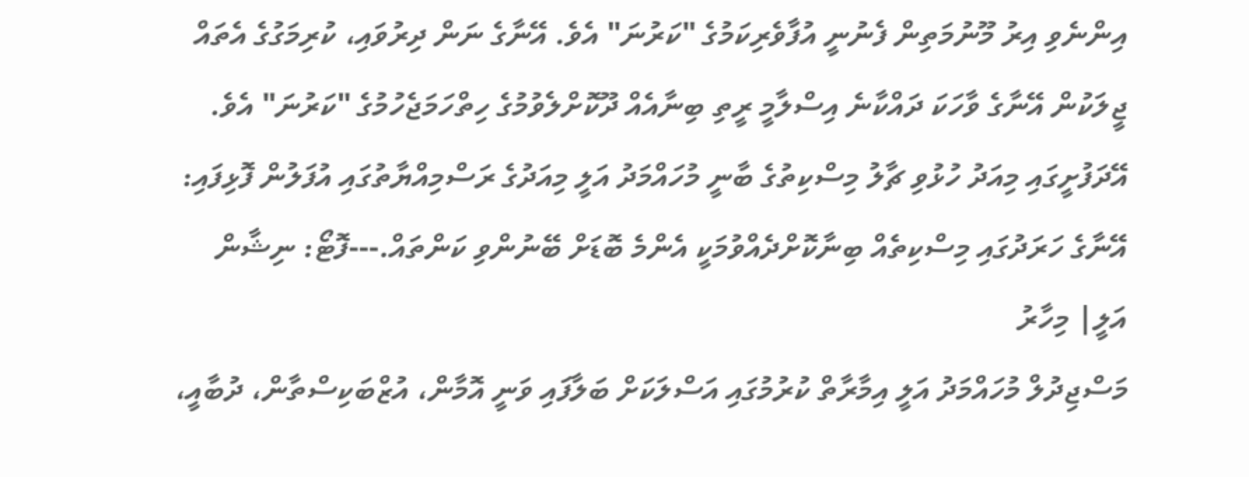އިންނެވި އިރު މޫނުމަތިން ފެނުނީ އުފާވެރިކަމުގެ "ކަރުނަ" އެވެ. އޭނާގެ ނަން ދިރުވައި، ކުރިމަގުގެ އެތައް ޖީލަކުން އޭނާގެ ވާހަކަ ދައްކާނެ އިސްލާމީ ރީތި ބިނާއެއް ދޫކޮށްލެވުމުގެ ހިތްހަމަޖެހުމުގެ "ކަރުނަ" އެވެ.
އޭދަފުށީގައި މިއަދު ހުޅުވި ޗާލު މިސްކިތުގެ ބާނީ މުހައްމަދު އަލީ މިއަދުގެ ރަސްމިއްޔާތުގައި އުފަލުން ފޮޅިފައި: އޭނާގެ ހަރަދުގައި މިސްކިތެއް ބިނާކޮށްދެއްވުމަކީ އެންމެ ބޮޑަށް ބޭނުންވި ކަންތައް.---ފޮޓޯ: ނިޝާން އަލީ| މިހާރު
މަސްޖިދުލް މުހައްމަދު އަލީ އިމާރާތް ކުރުމުގައި އަސްލަކަށް ބަލާފައި ވަނީ އޮމާން، އުޒްބަކިސްތާން، ދުބާއީ،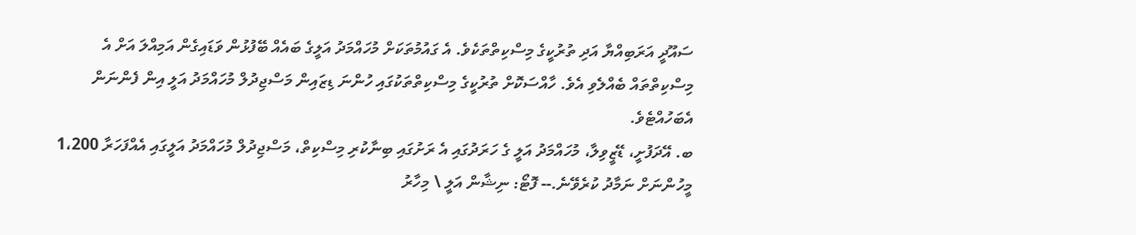ސައޫދީ އަރަބިއްޔާ އަދި ތުރުކީގެ މިސްކިތްތަކެވެ. އެ ގައުމުތަކަށް މުހައްމަދު އަލީގެ ބައެއް ބޭފުޅުން ވަޑައިގެން އަމިއްލަ އަށް އެ މިސްކިތްތައް ބެއްލެވި އެވެ. ހާއްސަކޮށް ތުރުކީގެ މިސްކިތްތަކުގައި ހުންނަ ޑިޒައިން މަސްޖިދުލް މުހައްމަދު އަލީ އިން ފެންނަން އެބަހުއްޓެވެ.
ބ. އޭދަފުށީ، ޑޭޒީވިލާ، މުހައްމަދު އަލީ ގެ ހަރަދުގައި އެ ރަށުގައި ބިނާކުރި މިސްކިތް، މަސްޖިދުލް މުހައްމަދު އަލީގައި އެއްފަހަރާ 1،200 މީހުންނަށް ނަމާދު ކުރެވޭނެ.-- ފޮޓޯ: ނިޝާން އަލީ \ މިހާރު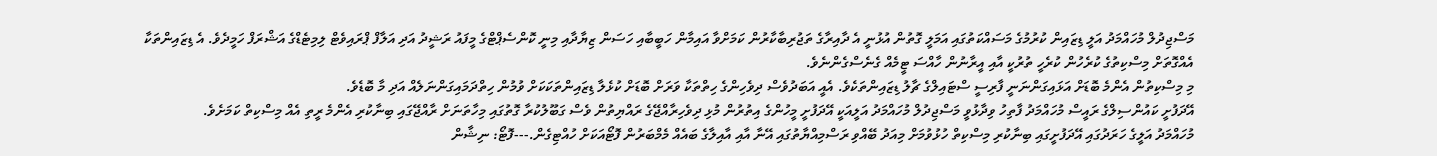މަސްޖިދުލް މުހައްމަދު އަލީ ޑިޒައިން ކުރުމުގެ މަސައްކަތުގައި އަމަލީ ގޮތުން އުޅުނީ އެ ދާއިރާގެ ތަޖުރިބާކާރުން ކަމަށްވާ އައިމާން ހަބީބާއި ހަސަން ޒިޔާދާއި މިނީ ކޮންސެޕްޓްގެ މީފައު ރަޝީދު އަދި އަލާފް ޕްރައިވެޓް ލިމިޓެޑްގެ އަޝްރަފް ހަމީދެވެ. އެ ޑިޒައިންތަކާ އެއްގޮތަށް މިސްކިތުގެ ކުރެހުން ކުރެހީ ތުރުކީ އާއި އީރާނުން ހާއްސަ ޓީމެއް ގެނެސްގެންނެވެ.
މި މިސްކިތުން އެންމެ ބޮޑަށް އަޅައިގަންނަނީ ފާރިސީ ސްޓައިލްގެ ޗާލު ޑިޒައިންތަކެވެ. އެއީ އަބަދުވެސް ދިވެހިންގެ ހިތްތަކާ ވަރަށް ބޮޑަށް ކުޅެލާ ޑިޒައިންތަކަކަށް ވުމުން ހިތްދަމައިގަންނަލެއް އަދި މާ ބޮޑެވެ.
އޭދަފުށީ ކައުންސިލްގެ ރައީސް މުހައްމަދު ފާތިހު ވިދާޅުވީ މަސްޖިދުލް މުހައްމަދު އަލީއަކީ އޭދަފުށީ މީހުންގެ އިތުރުން މުޅި ދިވެހިރާއްޖޭގެ ރައްޔިތުން ވެސް ގަބޫލުކުރާ ގޮތުގައި މިހާތަނަށް ރާއްޖޭގައި ބިނާކުރި އެންމެ ރީތި އެއް މިސްކިތް ކަމަށެވެ.
މުހައްމަދު އަލީގެ ހަރަދުގައި އޭދަފުށީގައި ބިނާކުރި މިސްކިތް ހުޅުވުމަށް މިއަދު ބޭއްވި ރަސްމިއްޔާތުގައި އޭނާ އާއި އާއިލާގެ ބައެއް މެމްބަރުން ފޮޓޯއަކަށް ހުއްޓިގެން.---ފޮޓޯ: ނިޝާން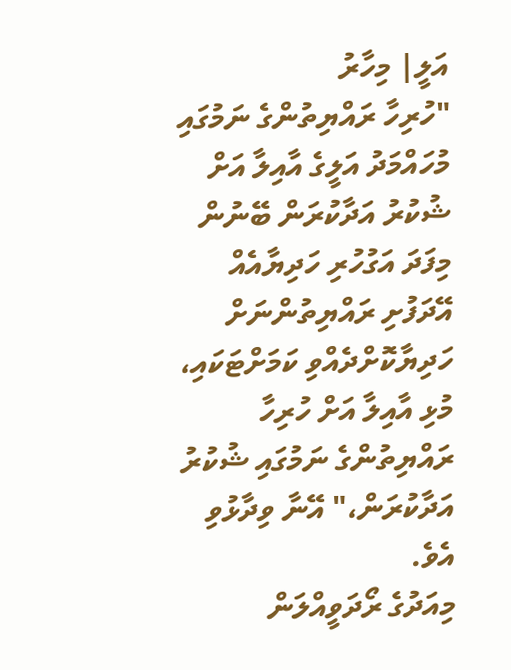އަލީ| މިހާރު
"ހުރިހާ ރައްޔިތުންގެ ނަމުގައި މުހައްމަދު އަލީގެ އާއިލާ އަށް ޝުކުރު އަދާކުރަން ބޭނުން މިފަދަ އަގުހުރި ހަދިޔާއެއް އޭދަފުށި ރައްޔިތުންނަށް ހަދިޔާކޮށްދެއްވި ކަމަށްޓަކައި، މުޅި އާއިލާ އަށް ހުރިހާ ރައްޔިތުންގެ ނަމުގައި ޝުކުރު އަދާކުރަން،" އޭނާ ވިދާޅުވި އެވެ.
މިއަދުގެ ރޯދަވީއްލަން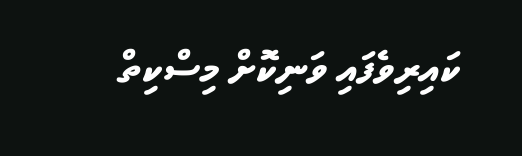ކައިރިވެފައި ވަނިކޮށް މިސްކިތް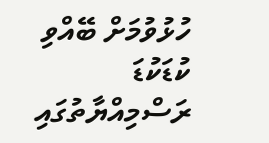ހުޅުވުމަށް ބޭއްވި ކުޑަކުޑަ ރަސްމިއްޔާތުގައި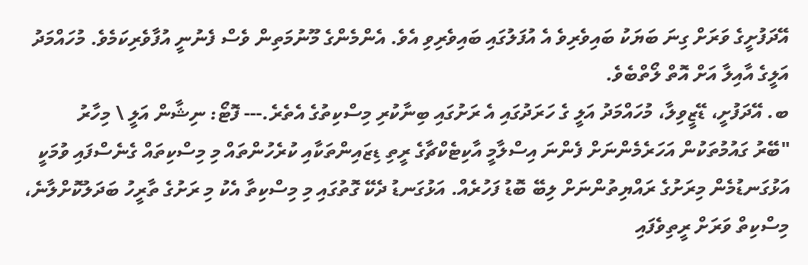އޭދަފުށީގެ ވަރަށް ގިނަ ބަޔަކު ބައިވެރިވެ އެ އުފަލުގައި ބައިވެރިވި އެވެ. އެންމެންގެ މޫނުމަތިން ވެސް ފެނުނީ އުފާވެރިކަމެވެ. މުހައްމަދު އަލީގެ އާއިލާ އަށް އޮތް ލޯތްބެވެ.
ބ. އޭދަފުށީ، ޑޭޒީވިލާ، މުހައްމަދު އަލީ ގެ ހަރަދުގައި އެ ރަށުގައި ބިނާކުރި މިސްކިތުގެ އެތެރެ.--- ފޮޓޯ: ނިޝާން އަލީ \ މިހާރު
"ބޭރު ގައުމުތަކުން އަހަރެމެންނަށް ފެންނަ އިސްލާމީ އާކިޓެކްޗާގެ ރީތި ޑިޒައިންތަކާއި ކުރެހުންތައް މި މިސްކިތައް ގެނެސްފައި ވުމަކީ އަޅުގަނޑުމެން މިރަށުގެ ރައްޔިތުންނަށް ލިބޭ ބޮޑު ފަހުރެއް. އަޅުގަނޑު ދެކޭ ގޮތުގައި މި މިސްކިތާ އެކު މި ރަށުގެ ތާރީހު ބަދަލުކޮށްލާނެ، މިސްކިތް ވަރަށް ރީތިވެފައި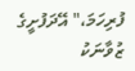ފުރިހަމަ،" އޭދަފުށީގެ ޒުވާނަކު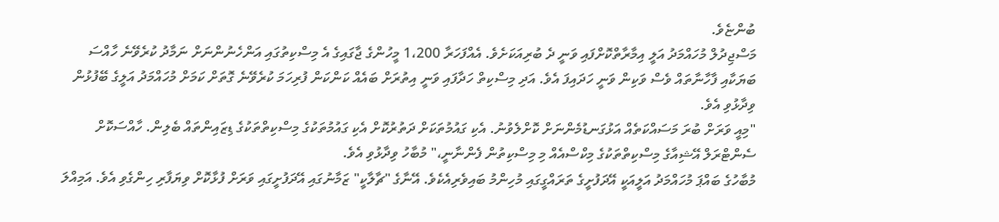ބުންޏެވެ.
މަސްޖިދުލް މުހައްމަދު އަލީ އިމާރާތްކޮށްފައި ވަނީ ދެ ބުރިއަކަށެވެ. އެއްފަހަރާ 1،200 މީހުންގެ ޖާގައިގެ އެ މިސްކިތުގައި އަންހެނުންނަށް ނަމާދު ކުރެވޭނެ ހާއްސަ ބަޔަކާއި ފާހާނާތައް ވެސް ވަކިން ވަނީ ހަދައިފަ އެވެ. އަދި މިސްކިތް ހަދާފައި ވަނީ އިތުރަށް ބައެއް ކަންކަން ފުރިހަމަ ކުރެވޭނެ ގޮތަށް ކަމަށް މުހައްމަދު އަލީގެ ބޭފުޅުން ވިދާޅުވި އެވެ.
"މިއީ ވަރަށް ބުރަ މަސައްކަތެއް އަޅުގަނޑުމެންނަށް ކޮށްލެވުނު. އެކި ގައުމުތަކަށް ދަތުރުކޮށް އެކި ގައުމުތަކުގެ މިސްކިތްތަކުގެ ޑިޒައިންތައް ބެލިން. ހާއްސަކޮށް ސެންޓްރަލް އޭޝިއާގެ މިސްކިތްތަކުގެ މިކްސްއެއް މި މިސްކިތުން ފެންނާނީ،" މުބާހު ވިދާޅުވި އެވެ.
މުބާހުގެ ބައްޕަ މުހައްމަދު އަލީއަކީ އޭދަފުށީގެ ތަރައްގީގައި މުހިންމު ބައިވެރިއެކެވެ. އޭނާގެ "ޗާލާކީ" ޒަމާނުގައި އޭދަފުށީގައި ވަރަށް ފުޅާކޮށް ވިޔަފާރި ހިންގެވި އެވެ. އަމިއްލަ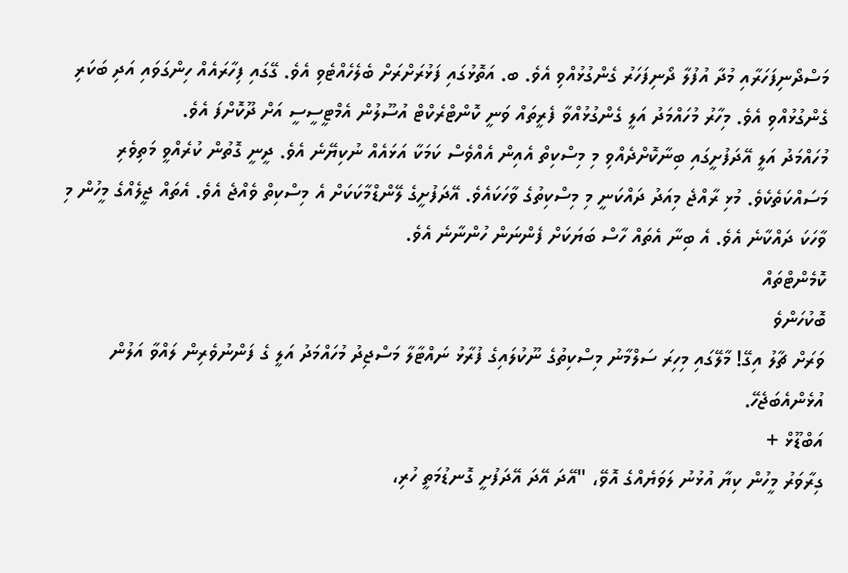މަސްދޯނިފަހަރާއި މުދާ އުފުލާ ދޯނިފަހަރު ގެންގުޅުއްވި އެވެ. ބ. އަތޮޅުގައި ފަޅުރަށްރަށް ބެލެހެއްޓެވި އެވެ. ގޭގައި ފިހާރައެއް ހިންގަވައި އަދި ބަކަރި ގެންގުޅުއްވި އެވެ. މިހާރު މުހައްމަދު އަލީ ގެންގުޅުއްވާ ފެރީތައް ވަނީ ކޮންޓްރެކްޓް އުސޫލުން އެމްޓީސީސީ އަށް ދޫކޮށްފަ އެވެ.
މުހައްމަދު އަލީ އޭދަފުށީގައި ބިނާކޮށްދެއްވި މި މިސްކިތް އެއިން އެއްވެސް ކަމަކާ އަޅައެއް ނުކިޔޭނެ އެވެ. ދީނީ ގޮތުން ކުރެއްވީ މަތިވެރި މަސައްކަތެކެވެ. މުޅި ރާއްޖެ މިއަދު ދައްކަނީ މި މިސްކިތުގެ ވާހަކައެވެ. އޭދަފުށީގެ ލޭންޑްމާކަކަށް އެ މިސްކިތް ވެއްޖެ އެވެ. އެތައް ޖީލެއްގެ މީހުން މި ވާހަކަ ދައްކާނެ އެވެ. އެ ބިނާ އެތައް ހާސް ބަޔަކަށް ފެންނަން ހުންނާނެ އެވެ.
ކޮމެންޓްތައް
ބޮކުހަންވެ
ވަރަށް ޗާލު އިގޭ! މާލޭގައި މިހިރަ ސަލްމާނު މިސްކިތުގެ ނޫކުލައިގެ ފުރާޅު ނައްޓާލާ މަސްޖިދު މުހައްމަދު އަލީ ގެ ފަންނުވެރިން ލައްވާ އަލުން އުޅެންއެބަޖެހޭ.
އަބްޑޫޅް +
ގިރާވަރު މީހުން ކިޔާ އުޅުނު ލަވަޔެއްގެ އޮވޭ، "އޭދަ އޭދަ އޭދަފުށީ ގޮނޑުމަތީ ހުރި،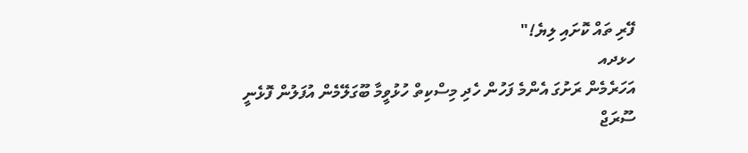ފޭރި ތައް ކޮށައި ލިޔެ!"
ހޅދއ
އަހަރެމެން ރަށުގަ އެންމެ ފަހުން ހެދި މިސްކިތް ހުޅުވީމާ ބޫގަލޭމެން އުފަލުން ފޮޅެނީ
ސޫރަޖް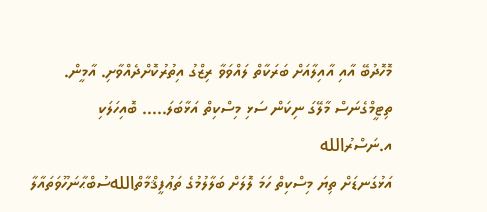މޮހޮދުބޭ އާއި އާއިލާއަށް ބަރަކާތް ލައްވަވާ ރިޒްގު އިތުރުކޮށްދެއްވާށި. އާމީން.
ތިޓީމްގެނަސް މާލޭގަ ނިކަން ސަޅި މިސްކިތް އަޅާބަލަ..... ބޮއިހަލަކި
އ.ނަސްރުالله
އަޅުގަނޑަށް ތިޔަ މިސްކިތް ހަމަ ލޮލަށް ބަލާލުމުގެ ތަޢުފީޤްމާތްاللهސުބްޙާނަހޫވަތައާލާ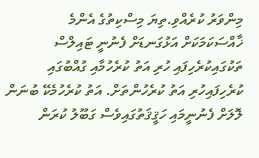މިންވަރު ކުރެއްވި.ތިޔަ މިސްކިތުގެ އެންމެ ޚާއްސަކަމަކަށް އަޅުގަނޑަށް ފެނުނީ ޓައިލްސް ތަކުގައިކުރެހިފައި ހުރި އަތު ކުރެހުމާއި ގުއްބުގައި ކުރެހިފައިހުރި އަތު ކުރެހުންތަށް. އަތު ކުރެހުމެކޭ ބުނަން ލޮލަށް ފެނުނީމައި ހަޤީޤަތުގައިވެސް ގަބޫލު ކުރަން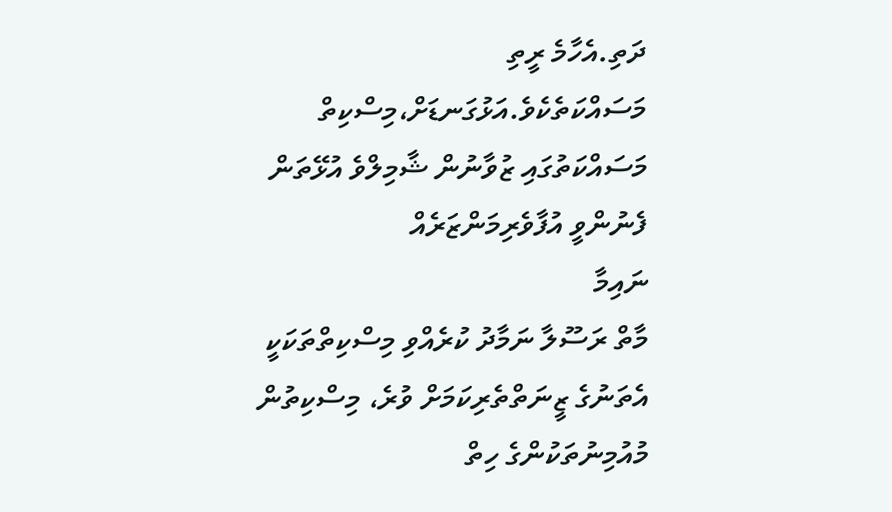ދަތި.އެހާމެ ރީތި މަސައްކަތެކެވެ.އަޅުގަނޑަށް،މިސްކިތް މަސައްކަތުގައި ޒުވާނުން ޝާމިލްވެ އުޅޭތަން ފެނުންވީ އުފާވެރިމަންޒަރެއް
ނައިމާ
މާތް ރަސޫލާ ނަމާދު ކުރެއްވި މިސްކިތްތަކަކީ އެތަނުގެ ޒީނަތްތެރިކަމަށް ވުރެ، މިސްކިތުން މުއުމިނުތަކުންގެ ހިތް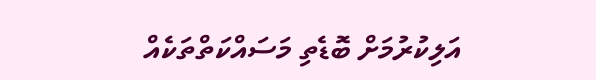އަލިކުރުމަށް ބޮޑެތި މަސައްކަތްތަކެއް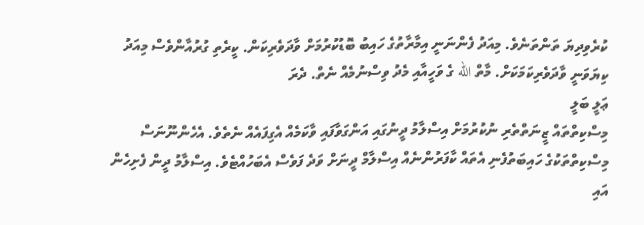ކުރެވިދިޔަ ތަންތަނެވެ. މިއަދު ފެންނަނީ އިމާރާތުގެ ހައިބު ބޮޑުކުރުމަށް ވާދަވެރިކަން. ކީރެތި ގުރުއާންވެސް މިއަދު ކިޔަވަނީ ވާދަވެރިކަމަކަށް. މާތް الله ގެ ވަހީއާއި މެދު ވިސްނުމެއް ނެތް. ދެރަ
ޢަލީ ބަލީ
މިސްކިތްތައް ޒީނަތްތެރި ނުކުރުމަށް އިސްލާމު ދީނުގައި އަންގަވާފައި ވާކަމެއް އެގިފައެއް ނެތެވެ. އެހެންނޫނަސް މިސްކިތްތަކުގެ ހައިބަތުފެނި އެތައް ކާފަރުންނެއް އިސްލާމް ދީނަށް ވަދެ ފަވެސް އެބަހުއްޓެވެ. އިސްލާމު ދީން ފެށިހެން އައި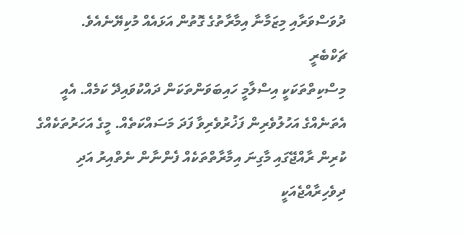ދުވަސްވަރާއި މިޒަމާނާ އިމާރާތުގެ ގޮތުން އަޅައެއް މުކިޔޭނެއެވެ.
ޗަކްބެރީ
މިސްކިތްތަކަކީ އިސްލާމީ ހައިބަވަންތަކަން ދައްކުވައިދޭ ކަމެއް. އެއީ އެތަނެއްގެ އަހުލުވެރިން ފަޚުރުވެރިވާ ފަދަ މަސައްކަތެއް. މީގެ އަހަރުތަކެއްގެ ކުރިން ރާއްޖޭގައި މާގިނަ އިމާރާތްތަކެއް ފެންނާން ނެތްއިރު އަދި ދިވެހިރާއްޖެއަކީ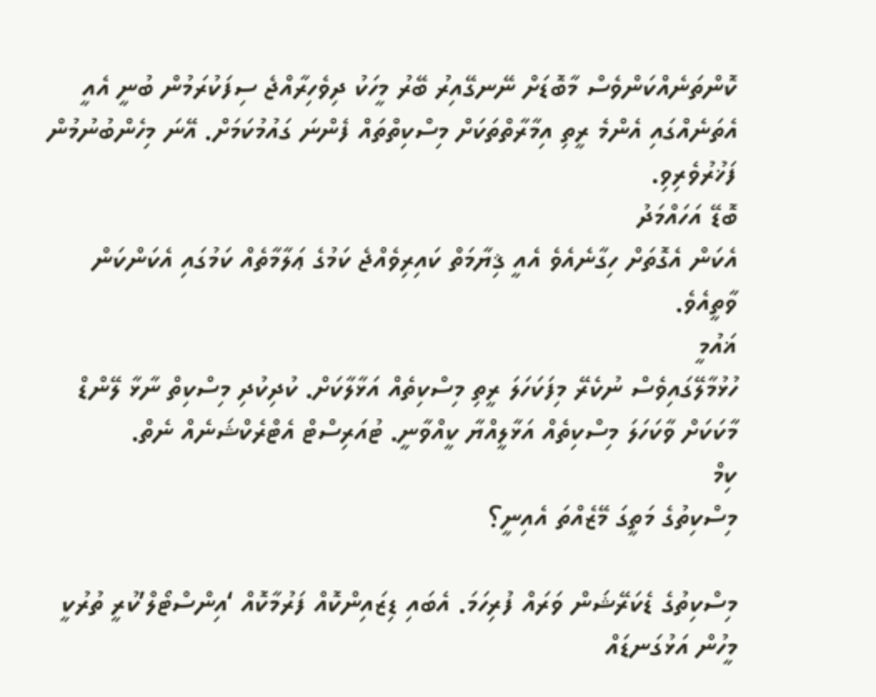ކޮންތަނެއްކަންވެސް މާބޮޑަށް ނޭނގޭއިރު ބޭރު މީހަކު ދިވެހިރާއްޖެ ސިފަކުރަމުން ބުނީ އެއީ އެތަނެއްގައި އެންމެ ރީތި އިމާރާތްތަކަށް މިސްކިތްތައް ފެންނަ ގައުމުކަމަށް. އޭނަ މިހެންބުނުމުން ފަޚުރުވެރިވި.
ބޮޑޭ އަހައްމަދު
އެކަން އެގޮތަށް ހިގާނެއެވެ އެއީ ޤިޔާމަތް ކައިރިވެއްޖެ ކަމުގެ ޢަލާމާތެއް ކަމުގައި އެކަންކަން ވާތީއެވެ.
ޣައުމީ
ހުޅުމާލޭގައިވެސް ނުކެރޭ މިފަކަހަލަ ރީތި މިސްކިތެއް އަޅާލާކަށް. ކުދިކުދި މިސްކިތް ނާޅާ ލޭންޑް މާކަކަށް ވާކަހަލަ މިސްކިތެއް އަޅާލީއްޔާ ކީއްވާނީ. ޓުއަރިސްޓް އެޓްރެކްޝަނެއް ނެތް.
ކިމް
މިސްކިތުގެ މަތީގަ މޭޒެއްތަ އެއިނީ؟

މިސްކިތުގެ ޑެކަރޭޝަން ވަރައް ފުރިހަމަ. އެބައި ޑިޒައިންކޮއް ފަރުމާކޮއް ‘އިންސްޓޯލް’ކުރީ ތުރުކީ މީހުން އަޅުގަނޑައް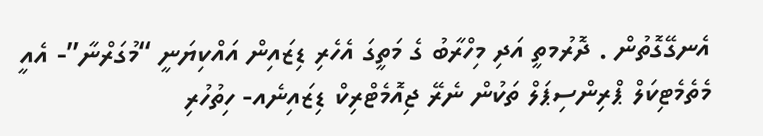އެނގޭގޮތުން . ދޮރުމތީ އަދި މިހްރާބު ގެ މަތީގަ އެހެރި ޑިޒައިން އައްކިޔަނީ “މުގަރްނާ”- އެއީ މެތެމެޓިކަލް ޕްރިންސިޕަލް ތަކުން ނެރޭ ޖިއޮމެޓްރިކް ޑިޒައިނެއ- ހިތުހުރި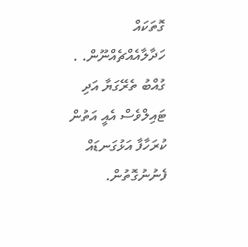ގޮތަކައް ހަދާލާއެއްޗެއްނޫން. . ގުއްބު ތެރޭގަޔާ އަދި ޓައިލްވެސް އެއީ އަތުން ކުރަހާފާ އަޅުގަނޑައް ފެނުނުގޮތުން.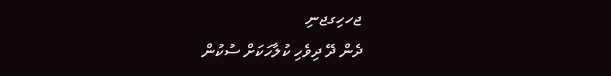ޖހހިގޖނި
ދެން ދޭ ދިވެހި ކުލާހަކަށް ސުކުން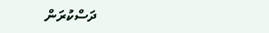ދަސްކުރަން